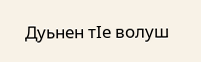Дуьнен тIе волуш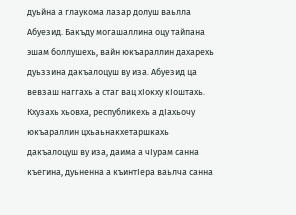дуьйна а глаукома лазар долуш ваьлла Абуезид. Бакъду могашаллина оцу тайпана эшам боллушехь, вайн юкъараллин дахарехь дуьззина дакъалоцуш ву иза. Абуезид ца вевзаш наггахь а стаг вац хIокху кIоштахь. Кхузахь хьовха, республикехь а дIахьочу юкъараллин цхьаьнакхетаршкахь дакъалоцуш ву иза, даима а чIурам санна къегина, дуьненна а къинтIера ваьлча санна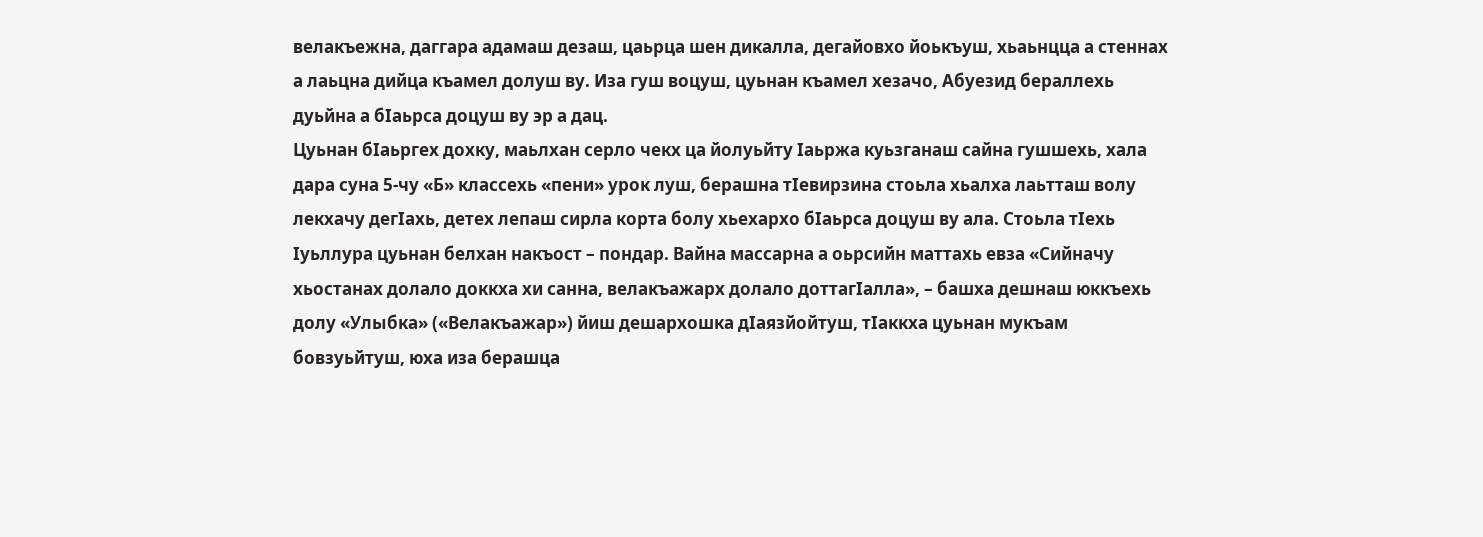велакъежна, даггара адамаш дезаш, цаьрца шен дикалла, дегайовхо йоькъуш, хьаьнцца а стеннах а лаьцна дийца къамел долуш ву. Иза гуш воцуш, цуьнан къамел хезачо, Абуезид бераллехь дуьйна а бIаьрса доцуш ву эр а дац.
Цуьнан бIаьргех дохку, маьлхан серло чекх ца йолуьйту Iаьржа куьзганаш сайна гушшехь, хала дара суна 5-чу «Б» классехь «пени» урок луш, берашна тIевирзина стоьла хьалха лаьтташ волу лекхачу дегIахь, детех лепаш сирла корта болу хьехархо бIаьрса доцуш ву ала. Стоьла тIехь Iуьллура цуьнан белхан накъост – пондар. Вайна массарна а оьрсийн маттахь евза «Сийначу хьостанах долало доккха хи санна, велакъажарх долало доттагIалла», – башха дешнаш юккъехь долу «Улыбка» («Велакъажар») йиш дешархошка дIаязйойтуш, тIаккха цуьнан мукъам бовзуьйтуш, юха иза берашца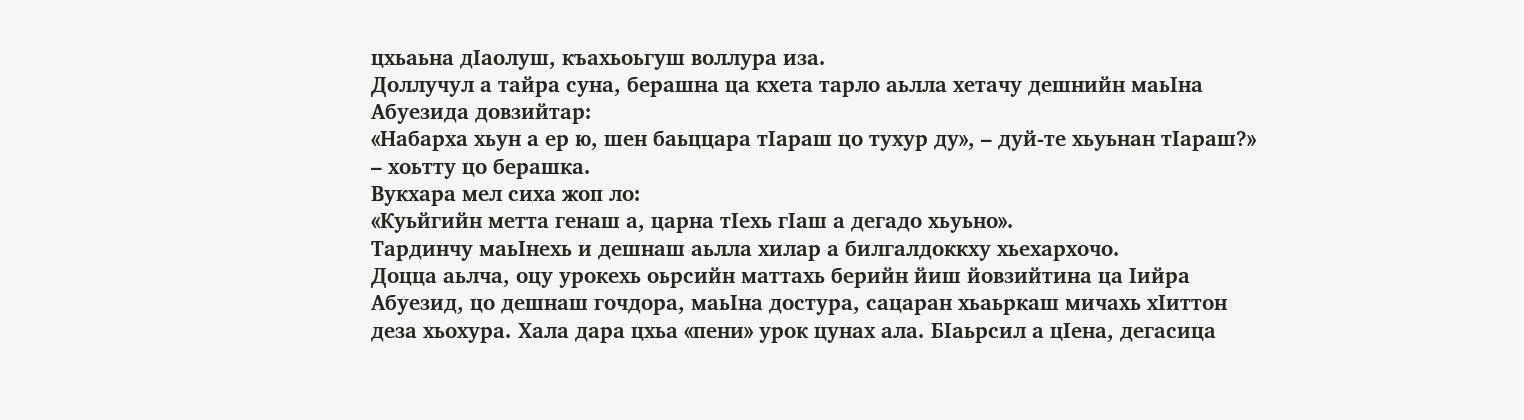цхьаьна дIаолуш, къахьоьгуш воллура иза.
Доллучул а тайра суна, берашна ца кхета тарло аьлла хетачу дешнийн маьIна Абуезида довзийтар:
«Набарха хьун а ер ю, шен баьццара тIараш цо тухур ду», – дуй-те хьуьнан тIараш?» – хоьтту цо берашка.
Вукхара мел сиха жоп ло:
«Куьйгийн метта генаш а, царна тIехь гIаш а дегадо хьуьно».
Тардинчу маьIнехь и дешнаш аьлла хилар а билгалдоккху хьехархочо.
Доцца аьлча, оцу урокехь оьрсийн маттахь берийн йиш йовзийтина ца Iийра Абуезид, цо дешнаш гочдора, маьIна достура, сацаран хьаьркаш мичахь хIиттон деза хьохура. Хала дара цхьа «пени» урок цунах ала. БIаьрсил а цIена, дегасица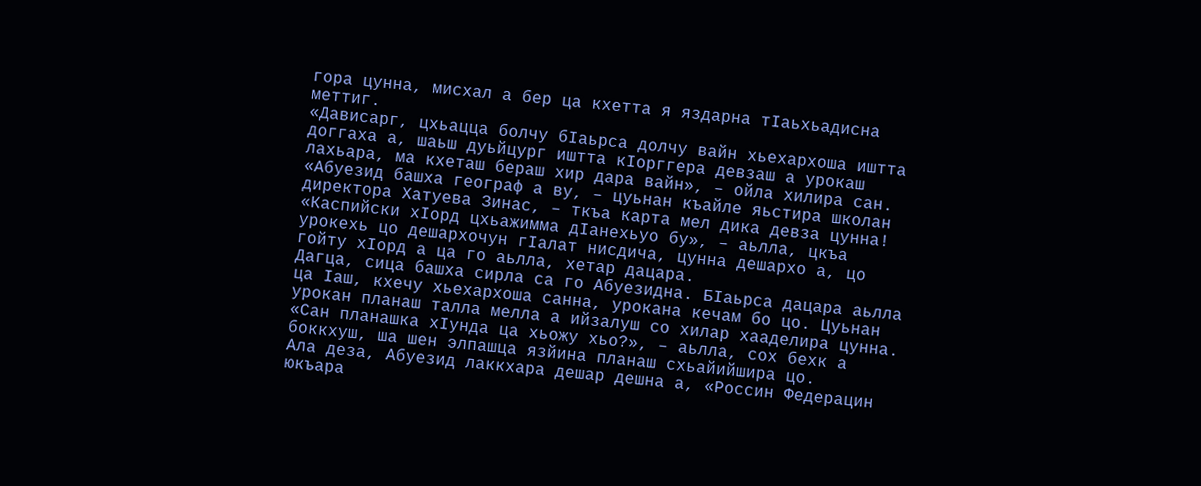гора цунна, мисхал а бер ца кхетта я яздарна тIаьхьадисна меттиг.
«Дависарг, цхьацца болчу бIаьрса долчу вайн хьехархоша иштта доггаха а, шаьш дуьйцург иштта кIорггера девзаш а урокаш лахьара, ма кхеташ бераш хир дара вайн», – ойла хилира сан.
«Абуезид башха географ а ву, – цуьнан къайле яьстира школан директора Хатуева Зинас, – ткъа карта мел дика девза цунна! «Каспийски хIорд цхьажимма дIанехьуо бу», – аьлла, цкъа урокехь цо дешархочун гIалат нисдича, цунна дешархо а, цо гойту хIорд а ца го аьлла, хетар дацара.
Дагца, сица башха сирла са го Абуезидна. БIаьрса дацара аьлла ца Iаш, кхечу хьехархоша санна, урокана кечам бо цо. Цуьнан урокан планаш талла мелла а ийзалуш со хилар хааделира цунна.
«Сан планашка хIунда ца хьожу хьо?», – аьлла, сох бехк а боккхуш, ша шен элпашца язйина планаш схьайийшира цо.
Ала деза, Абуезид лаккхара дешар дешна а, «Россин Федерацин юкъара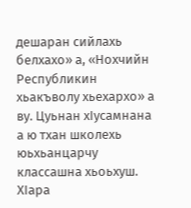дешаран сийлахь белхахо» а, «Нохчийн Республикин хьакъволу хьехархо» а ву. Цуьнан хIусамнана а ю тхан школехь юьхьанцарчу классашна хьоьхуш. ХIара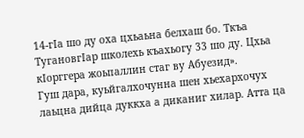14-гIа шо ду оха цхьаьна белхаш бо. Ткъа ТугановгIар школехь къахьогу 33 шо ду. Цхьа кIорггера жоьпаллин стаг ву Абуезид».
Гуш дара, куьйгалхочунна шен хьехархочух лаьцна дийца дуккха а диканиг хилар. Атта ца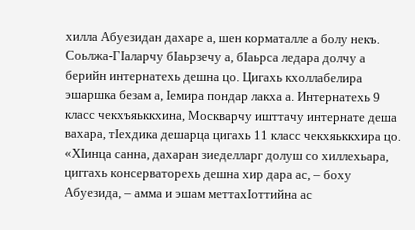хилла Абуезидан дахаре а, шен корматалле а болу некъ. Соьлжа-ГIаларчу бIаьрзечу а, бIаьрса ледара долчу а берийн интернатехь дешна цо. Цигахь кхоллабелира эшаршка безам а, Iемира пондар лакха а. Интернатехь 9 класс чекхъяьккхина, Москварчу ишттачу интернате деша вахара, тIехдика дешарца цигахь 11 класс чекхяьккхира цо.
«ХIинца санна, дахаран зиеделларг долуш со хиллехьара, циггахь консерваторехь дешна хир дара ас, – боху Абуезида, – амма и эшам меттахIоттийна ас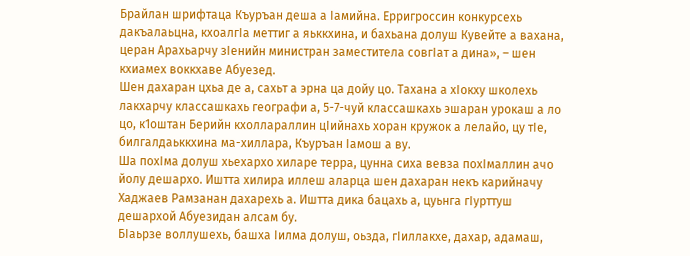Брайлан шрифтаца Къуръан деша а Iамийна. Ерригроссин конкурсехь дакъалаьцна, кхоалгIа меттиг а яьккхина, и бахьана долуш Кувейте а вахана, церан Арахьарчу зIенийн министран заместитела совгIат а дина», – шен кхиамех воккхаве Абуезед.
Шен дахаран цхьа де а, сахьт а эрна ца дойу цо. Тахана а хIокху школехь лакхарчу классашкахь географи а, 5-7-чуй классашкахь эшаран урокаш а ло цо, к1оштан Берийн кхоллараллин цIийнахь хоран кружок а лелайо, цу тIе, билгалдаьккхина ма-хиллара, Къуръан Iамош а ву.
Ша похIма долуш хьехархо хиларе терра, цунна сиха вевза похIмаллин ачо йолу дешархо. Иштта хилира иллеш аларца шен дахаран некъ карийначу Хаджаев Рамзанан дахарехь а. Иштта дика бацахь а, цуьнга гIурттуш дешархой Абуезидан алсам бу.
БIаьрзе воллушехь, башха Iилма долуш, оьзда, гIиллакхе, дахар, адамаш,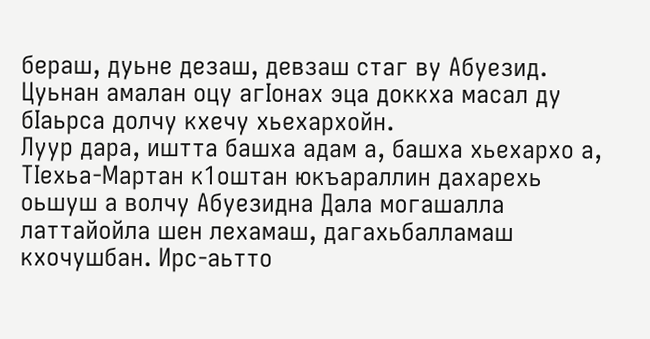бераш, дуьне дезаш, девзаш стаг ву Абуезид. Цуьнан амалан оцу агIонах эца доккха масал ду бIаьрса долчу кхечу хьехархойн.
Луур дара, иштта башха адам а, башха хьехархо а, ТIехьа-Мартан к1оштан юкъараллин дахарехь оьшуш а волчу Абуезидна Дала могашалла латтайойла шен лехамаш, дагахьбалламаш кхочушбан. Ирс-аьтто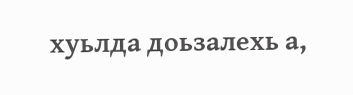хуьлда доьзалехь а,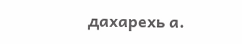дахарехь а.